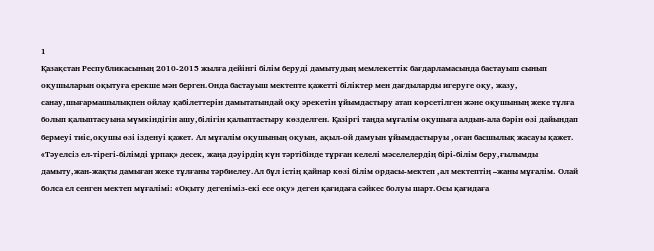1
Қазақстан Республикасының 2010-2015 жылға дейінгі білім беруді дамытудың мемлекеттік бағдарламасында бастауыш сынып оқушыларын оқытуға ерекше мән берген.Онда бастауыш мектепте қажетті біліктер мен дағдыларды игеруге оқу, жазу, санау,шығармашылықпен ойлау қабілеттерін дамытатындай оқу әрекетін ұйымдастыру атап көрсетілген және оқушының жеке тұлға болып қалыптасуына мүмкіндігін ашу,білігін қалыптастыру көзделген. Қазіргі таңда мұғалім оқушыға алдын-ала бәрін өзі дайындап бермеуі тиіс,оқушы өзі ізденуі қажет. Ал мұғалім оқушының оқуын, ақыл-ой дамуын ұйымдастыруы ,оған басшылық жасауы қажет. «Тәуелсіз ел-тірегі-білімді ұрпақ» десек, жаңа дәуірдің күн тәртібінде тұрған келелі мәселелердің бірі-білім беру,ғылымды дамыту,жан-жақты дамыған жеке тұлғаны тәрбиелеу.Ал бұл істің қайнар көзі білім ордасы-мектеп ,ал мектептің –жаны мұғалім. Олай болса ел сенген мектеп мұғалімі: «Оқыту дегеніміз-екі есе оқу» деген қағидаға сәйкес болуы шарт.Осы қағидаға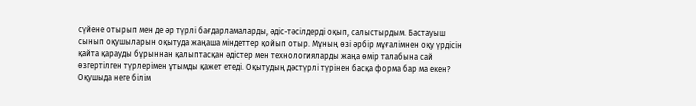сүйене отырып мен де әр түрлі бағдарламаларды, әдіс-тәсілдерді оқып, салыстырдым. Бастауыш сынып оқушыларын оқытуда жаңаша міндеттер қойып отыр. Мұның өзі әрбір мұғалімнен оқу үрдісін қайта қарауды бұрыннан қалыптасқан әдістер мен технологияларды жаңа өмір талабына сай өзгертілген түрлерімен ұтымды қажет етеді. Оқытудың дәстүрлі түрінен басқа форма бар ма екен? Оқушыда неге білім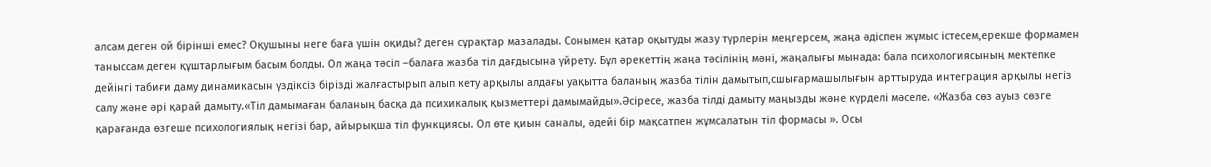алсам деген ой бірінші емес? Оқушыны неге баға үшін оқиды? деген сұрақтар мазалады. Сонымен қатар оқытуды жазу түрлерін меңгерсем, жаңа әдіспен жұмыс істесем,ерекше формамен таныссам деген құштарлығым басым болды. Ол жаңа тәсіл –балаға жазба тіл дағдысына үйрету. Бұл әрекеттің жаңа тәсілінің мәні, жаңалығы мынада: бала психологиясының мектепке дейінгі табиғи даму динамикасын үздіксіз бірізді жалғастырып алып кету арқылы алдағы уақытта баланың жазба тілін дамытып,сшығармашылығын арттыруда интеграция арқылы негіз салу және әрі қарай дамыту.«Тіл дамымаған баланың басқа да психикалық қызметтері дамымайды».Әсіресе, жазба тілді дамыту маңызды және күрделі мәселе. «Жазба сөз ауыз сөзге қарағанда өзгеше психологиялық негізі бар, айырықша тіл функциясы. Ол өте қиын саналы, әдейі бір мақсатпен жұмсалатын тіл формасы ». Осы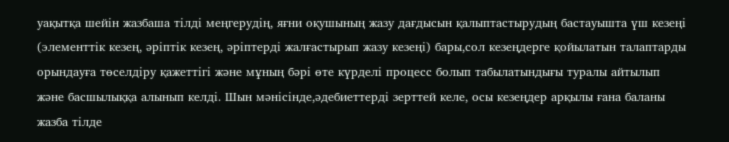уақытқа шейін жазбаша тілді меңгерудің, яғни оқушының жазу дағдысын қалыптастырудың бастауышта үш кезеңі (элементтік кезең, әріптік кезең, әріптерді жалғастырып жазу кезеңі) бары,сол кезеңдерге қойылатын талаптарды орындауға төселдіру қажеттігі және мұның бәрі өте күрделі процесс болып табылатындығы туралы айтылып және басшылыққа алынып келді. Шын мәнісінде,әдебиеттерді зерттей келе, осы кезеңдер арқылы ғана баланы жазба тілде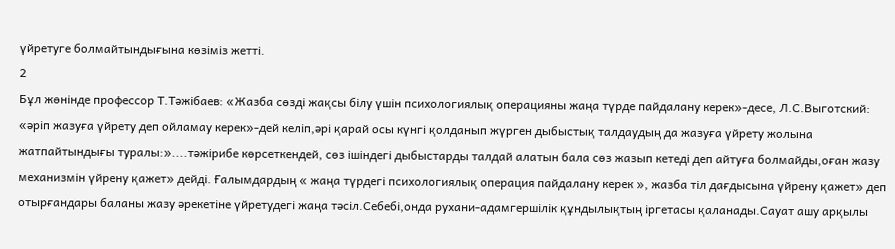үйретуге болмайтындығына көзіміз жетті.
2
Бұл жөнінде профессор Т.Тәжібаев: «Жазба сөзді жақсы білу үшін психологиялық операцияны жаңа түрде пайдалану керек»-десе, Л.С.Выготский: «әріп жазуға үйрету деп ойламау керек»-дей келіп,әрі қарай осы күнгі қолданып жүрген дыбыстық талдаудың да жазуға үйрету жолына жатпайтындығы туралы:»....тәжірибе көрсеткендей, сөз ішіндегі дыбыстарды талдай алатын бала сөз жазып кетеді деп айтуға болмайды,оған жазу механизмін үйрену қажет» дейді. Ғалымдардың « жаңа түрдегі психологиялық операция пайдалану керек », жазба тіл дағдысына үйрену қажет» деп отырғандары баланы жазу әрекетіне үйретудегі жаңа тәсіл.Себебі,онда рухани-адамгершілік құндылықтың іргетасы қаланады.Сауат ашу арқылы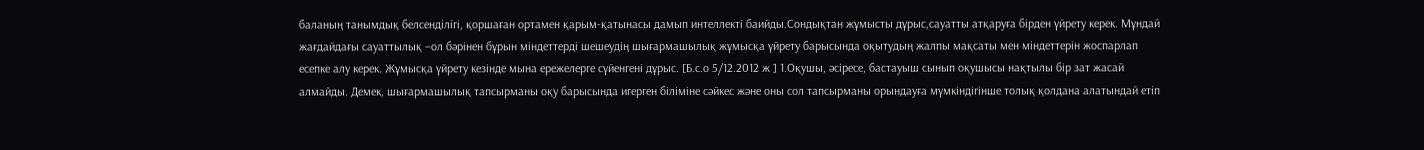баланың танымдық белсенділігі, қоршаған ортамен қарым-қатынасы дамып интеллекті баийды.Сондықтан жұмысты дұрыс,сауатты атқаруға бірден үйрету керек. Мұндай жағдайдағы сауаттылық –ол бәрінен бұрын міндеттерді шешеудің шығармашылық жұмысқа үйрету барысында оқытудың жалпы мақсаты мен міндеттерін жоспарлап есепке алу керек. Жұмысқа үйрету кезінде мына ережелерге сүйенгені дұрыс. [Б.с.о 5/12.2012 ж ] 1.Оқушы, әсіресе, бастауыш сынып оқушысы нақтылы бір зат жасай алмайды. Демек, шығармашылық тапсырманы оқу барысында игерген біліміне сәйкес және оны сол тапсырманы орындауға мүмкіндігінше толық қолдана алатындай етіп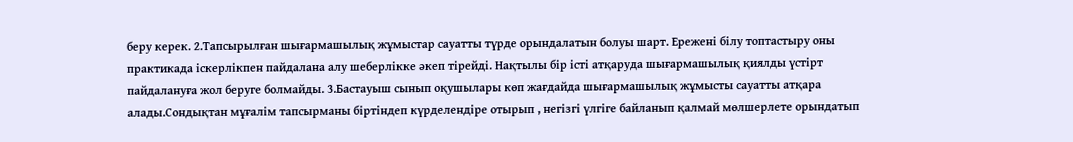беру керек. 2.Тапсырылған шығармашылық жұмыстар сауатты түрде орындалатын болуы шарт. Ережені білу топтастыру оны практикада іскерлікпен пайдалана алу шеберлікке әкеп тірейді. Нақтылы бір істі атқаруда шығармашылық қиялды үстірт пайдалануға жол беруге болмайды. 3.Бастауыш сынып оқушылары көп жағдайда шығармашылық жұмысты сауатты атқара алады.Сондықтан мұғалім тапсырманы біртіндеп күрделендіре отырып , негізгі үлгіге байланып қалмай мөлшерлете орындатып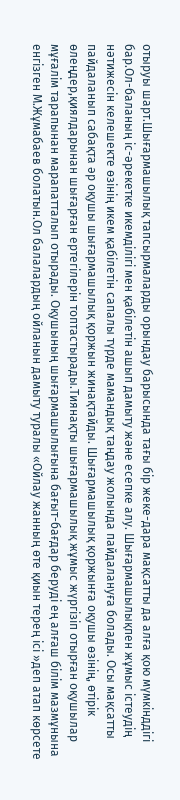отыруы шарт.Шығармашылық тапсырмаларды орындау барысында тағы бір жеке-дара мақсатты да алға қою мүмкінддігі бар.Ол-баланың іс-әрекетке икемділігі мен қабілетін ашып дамыту және есепке алу. Шығармашылықпен жұмыс істеудің нәтижесін келешекте өзінің икем қабілетін сапалы түрде мамандық таңдау жолында пайдалануға болады. Осы мақсатты пайдаланып сабақта әр оқушы шығармашылық қоржын жинақтайды. Шығармашылық қоржынға оқушы өзінің, өтірік өлеңдер,қиялдарынан шығарған ертегілерін топтастырады.Тиянақты шығармашылық жұмыс жүргізіп отырған оқушылар мұғалім тарапынан марапатталып отырады. Оқушының шығармашылығына бағыт-бағдар беруді ең алғаш білім мазмұнына енгізген М.Жұмабаев болатын.Ол балалардың ойланын дамыту туралы «Ойлау жанның өте қиын терең ісі »деп атап көрсете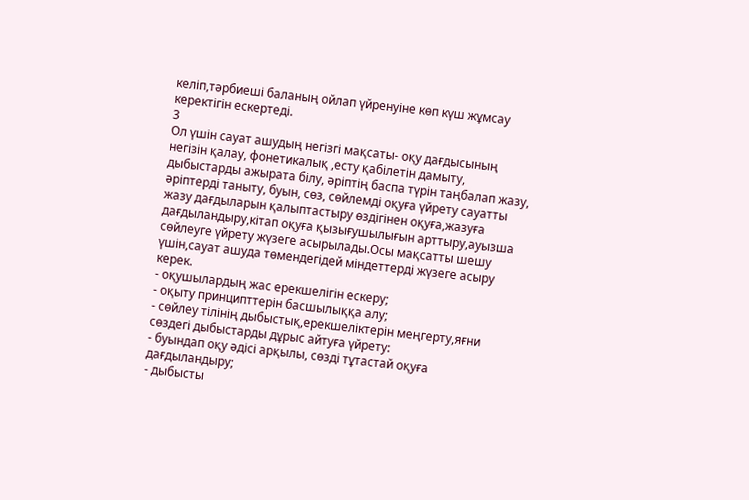келіп,тәрбиеші баланың ойлап үйренуіне көп күш жұмсау керектігін ескертеді.
3
Ол үшін сауат ашудың негізгі мақсаты- оқу дағдысының негізін қалау, фонетикалық ,есту қабілетін дамыту, дыбыстарды ажырата білу, әріптің баспа түрін таңбалап жазу, әріптерді таныту, буын, сөз, сөйлемді оқуға үйрету сауатты жазу дағдыларын қалыптастыру өздігінен оқуға,жазуға дағдыландыру,кітап оқуға қызығушылығын арттыру,ауызша сөйлеуге үйрету жүзеге асырылады.Осы мақсатты шешу үшін,сауат ашуда төмендегідей міндеттерді жүзеге асыру керек.
- оқушылардың жас ерекшелігін ескеру;
- оқыту принципттерін басшылыққа алу;
- сөйлеу тілінің дыбыстық,ерекшеліктерін меңгерту,яғни сөздегі дыбыстарды дұрыс айтуға үйрету:
- буындап оқу әдісі арқылы, сөзді тұтастай оқуға дағдыландыру;
- дыбысты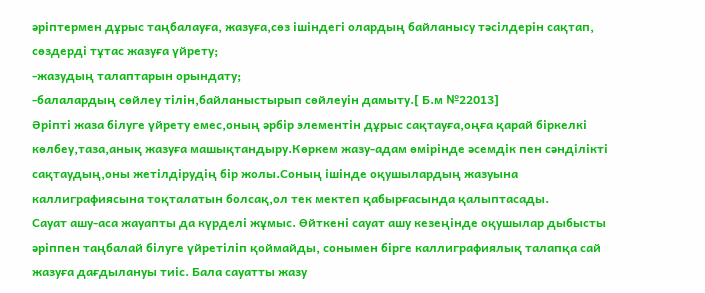әріптермен дұрыс таңбалауға, жазуға,сөз ішіндегі олардың байланысу тәсілдерін сақтап, сөздерді тұтас жазуға үйрету;
-жазудың талаптарын орындату;
-балалардың сөйлеу тілін,байланыстырып сөйлеуін дамыту.[ Б.м №22013]
Әріпті жаза білуге үйрету емес,оның әрбір элементін дұрыс сақтауға,оңға қарай біркелкі көлбеу,таза,анық жазуға машықтандыру.Көркем жазу-адам өмірінде әсемдік пен сәнділікті сақтаудың,оны жетілдірудің бір жолы.Соның ішінде оқушылардың жазуына каллиграфиясына тоқталатын болсақ,ол тек мектеп қабырғасында қалыптасады.
Сауат ашу-аса жауапты да күрделі жұмыс. Өйткені сауат ашу кезеңінде оқушылар дыбысты әріппен таңбалай білуге үйретіліп қоймайды, сонымен бірге каллиграфиялық талапқа сай жазуға дағдылануы тиіс. Бала сауатты жазу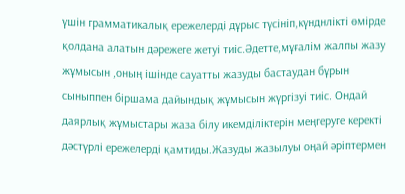үшін грамматикалық ережелерді дұрыс түсініп,күнднлікті өмірде қолдана алатын дәрежеге жетуі тиіс.Әдетте,мұғалім жалпы жазу жұмысын ,оның ішінде сауатты жазуды бастаудан бұрын сыныппен біршама дайындық жұмысын жүргізуі тиіс. Ондай даярлық жұмыстары жаза білу икемділіктерін меңгеруге керекті дәстүрлі ережелерді қамтиды.Жазуды жазылуы оңай әріптермен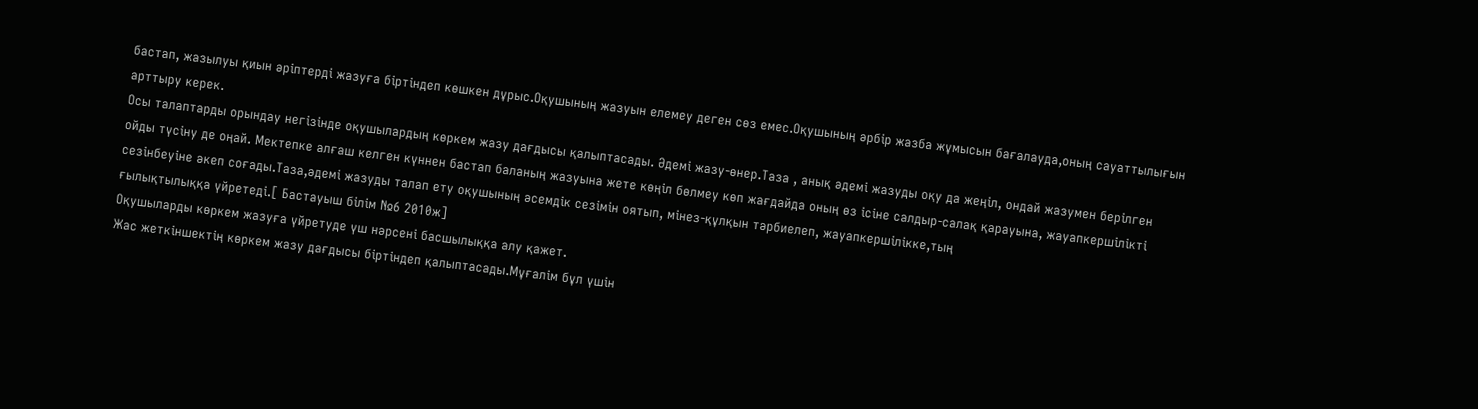бастап, жазылуы қиын әріптерді жазуға біртіндеп көшкен дұрыс.Оқушының жазуын елемеу деген сөз емес.Оқушының әрбір жазба жұмысын бағалауда,оның сауаттылығын арттыру керек.
Осы талаптарды орындау негізінде оқушылардың көркем жазу дағдысы қалыптасады. Әдемі жазу-өнер.Таза , анық әдемі жазуды оқу да жеңіл, ондай жазумен берілген ойды түсіну де оңай. Мектепке алғаш келген күннен бастап баланың жазуына жете көңіл бөлмеу көп жағдайда оның өз ісіне салдыр-салақ қарауына, жауапкершілікті сезінбеуіне әкеп соғады.Таза,әдемі жазуды талап ету оқушының әсемдік сезімін оятып, мінез-құлқын тәрбиелеп, жауапкершілікке,тың
ғылықтылыққа үйретеді.[ Бастауыш білім №6 2010ж]
Оқушыларды көркем жазуға үйретуде үш нәрсені басшылыққа алу қажет.
Жас жеткіншектің көркем жазу дағдысы біртіндеп қалыптасады.Мұғалім бұл үшін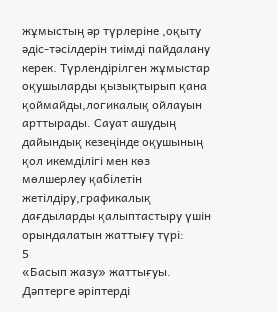жұмыстың әр түрлеріне ,оқыту әдіс-тәсілдерін тиімді пайдалану керек. Түрлендірілген жұмыстар оқушыларды қызықтырып қана қоймайды,логикалық ойлауын арттырады. Сауат ашудың дайындық кезеңінде оқушының қол икемділігі мен көз мөлшерлеу қабілетін жетілдіру,графикалық дағдыларды қалыптастыру үшін орындалатын жаттығу түрі:
5
«Басып жазу» жаттығуы. Дәптерге әріптерді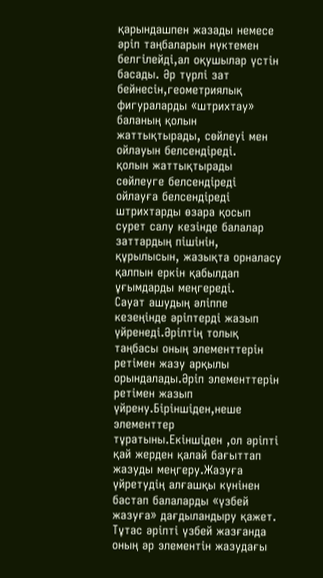қарындашпен жазады немесе әріп таңбаларын нүктемен белгілейді,ал оқушылар үстін басады. Әр түрлі зат бейнесін,геометриялық фигураларды «штрихтау» баланың қолын жаттықтырады, сөйлеуі мен ойлауын белсендіреді.
қолын жаттықтырады
сөйлеуге белсендіреді
ойлауға белсендіреді
штрихтарды өзара қосып сурет салу кезінде балалар заттардың пішінін,
құрылысын, жазықта орналасу қалпын еркін қабылдап ұғымдарды меңгереді.
Сауат ашудың әліппе кезеңінде әріптерді жазып үйренеді.Әріптің толық таңбасы оның элементтерін ретімен жазу арқылы орындалады.Әріп элементтерін ретімен жазып үйрену.Біріншіден,неше элементтер тұратыны.Екіншіден ,ол әріпті қай жерден қалай бағыттап жазуды меңгеру.Жазуға үйретудің алғашқы күнінен бастап балаларды «үзбей жазуға» дағдыландыру қажет. Тұтас әріпті үзбей жазғанда оның әр элементін жазудағы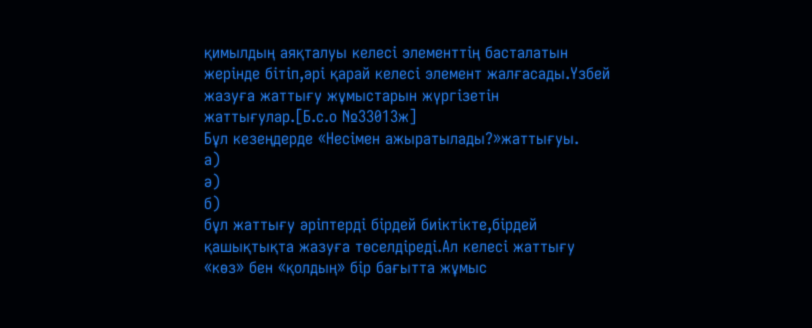қимылдың аяқталуы келесі элементтің басталатын жерінде бітіп,әрі қарай келесі элемент жалғасады.Үзбей жазуға жаттығу жұмыстарын жүргізетін жаттығулар.[Б.с.о №33013ж]
Бұл кезеңдерде «Несімен ажыратылады?»жаттығуы.
а)
ә)
б)
бұл жаттығу әріптерді бірдей биіктікте,бірдей қашықтықта жазуға төселдіреді.Ал келесі жаттығу «көз» бен «қолдың» бір бағытта жұмыс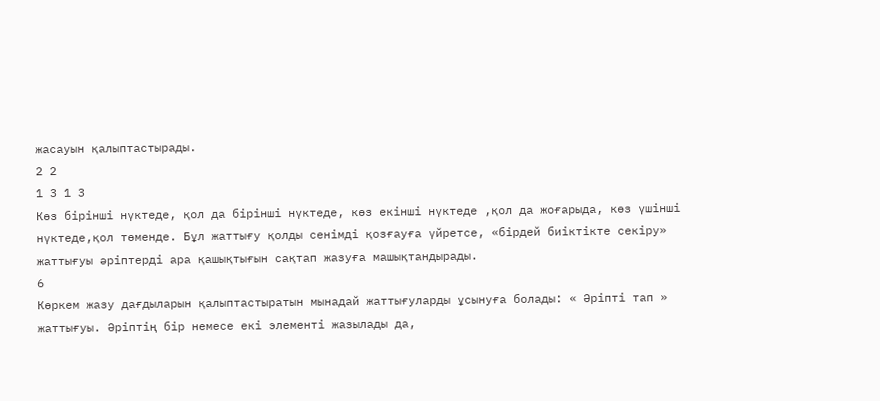жасауын қалыптастырады.
2 2
1 3 1 3
Көз бірінші нүктеде, қол да бірінші нүктеде, көз екінші нүктеде ,қол да жоғарыда, көз үшінші нүктеде,қол төменде. Бұл жаттығу қолды сенімді қозғауға үйретсе, «бірдей биіктікте секіру» жаттығуы әріптерді ара қашықтығын сақтап жазуға машықтандырады.
6
Көркем жазу дағдыларын қалыптастыратын мынадай жаттығуларды ұсынуға болады: « Әріпті тап » жаттығуы. Әріптің бір немесе екі элементі жазылады да,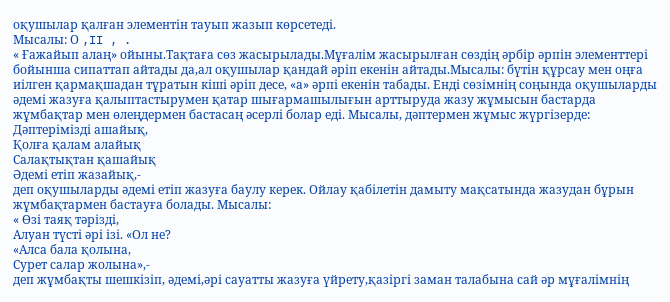оқушылар қалған элементін тауып жазып көрсетеді.
Мысалы: О ,II , .
« Ғажайып алаң» ойыны.Тақтаға сөз жасырылады.Мұғалім жасырылған сөздің әрбір әрпін элементтері бойынша сипаттап айтады да,ал оқушылар қандай әріп екенін айтады.Мысалы: бүтін құрсау мен оңға иілген қармақшадан тұратын кіші әріп десе, «а» әрпі екенін табады. Енді сөзімнің соңында оқушыларды әдемі жазуға қалыптастырумен қатар шығармашылығын арттыруда жазу жұмысын бастарда жұмбақтар мен өлеңдермен бастасаң әсерлі болар еді. Мысалы, дәптермен жұмыс жүргізерде:
Дәптерімізді ашайық,
Қолға қалам алайық
Салақтықтан қашайық
Әдемі етіп жазайық,-
деп оқушыларды әдемі етіп жазуға баулу керек. Ойлау қабілетін дамыту мақсатында жазудан бұрын жұмбақтармен бастауға болады. Мысалы:
« Өзі таяқ тәрізді,
Алуан түсті әрі ізі. «Ол не?
«Алса бала қолына,
Сурет салар жолына»,-
деп жұмбақты шешкізіп, әдемі,әрі сауатты жазуға үйрету,қазіргі заман талабына сай әр мұғалімнің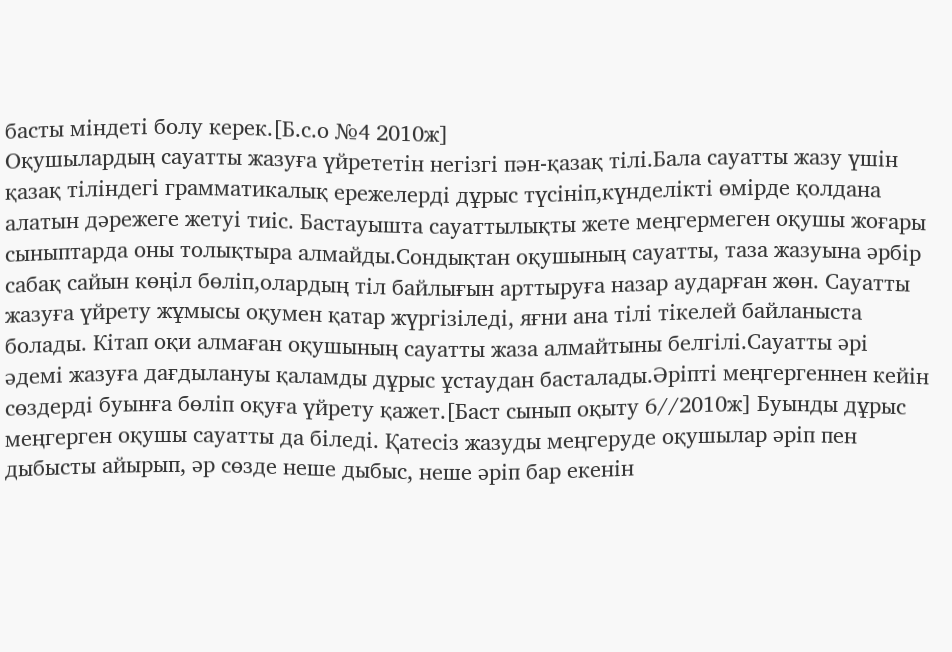басты міндеті болу керек.[Б.с.о №4 2010ж]
Оқушылардың сауатты жазуға үйрететін негізгі пән-қазақ тілі.Бала сауатты жазу үшін қазақ тіліндегі грамматикалық ережелерді дұрыс түсініп,күнделікті өмірде қолдана алатын дәрежеге жетуі тиіс. Бастауышта сауаттылықты жете меңгермеген оқушы жоғары сыныптарда оны толықтыра алмайды.Сондықтан оқушының сауатты, таза жазуына әрбір сабақ сайын көңіл бөліп,олардың тіл байлығын арттыруға назар аударған жөн. Сауатты жазуға үйрету жұмысы оқумен қатар жүргізіледі, яғни ана тілі тікелей байланыста болады. Кітап оқи алмаған оқушының сауатты жаза алмайтыны белгілі.Сауатты әрі әдемі жазуға дағдылануы қаламды дұрыс ұстаудан басталады.Әріпті меңгергеннен кейін сөздерді буынға бөліп оқуға үйрету қажет.[Баст сынып оқыту 6//2010ж] Буынды дұрыс меңгерген оқушы сауатты да біледі. Қатесіз жазуды меңгеруде оқушылар әріп пен дыбысты айырып, әр сөзде неше дыбыс, неше әріп бар екенін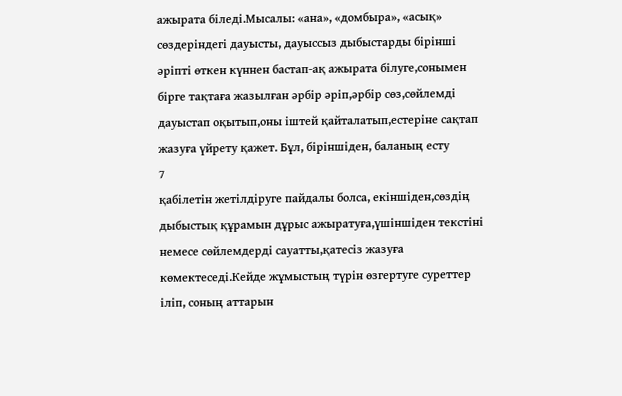ажырата біледі.Мысалы: «ана», «домбыра», «асық» сөздеріндегі дауысты, дауыссыз дыбыстарды бірінші әріпті өткен күннен бастап-ақ ажырата білуге,сонымен бірге тақтаға жазылған әрбір әріп,әрбір сөз,сөйлемді дауыстап оқытып,оны іштей қайталатып,естеріне сақтап жазуға үйрету қажет. Бұл, біріншіден, баланың есту
7
қабілетін жетілдіруге пайдалы болса, екіншіден,сөздің дыбыстық құрамын дұрыс ажыратуға,үшіншіден текстіні немесе сөйлемдерді сауатты,қатесіз жазуға көмектеседі.Кейде жұмыстың түрін өзгертуге суреттер іліп, соның аттарын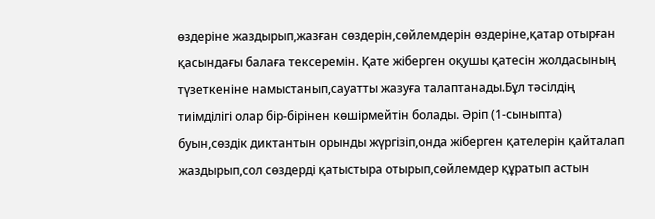өздеріне жаздырып,жазған сөздерін,сөйлемдерін өздеріне,қатар отырған қасындағы балаға тексеремін. Қате жіберген оқушы қатесін жолдасының түзеткеніне намыстанып,сауатты жазуға талаптанады.Бұл тәсілдің тиімділігі олар бір-бірінен көшірмейтін болады. Әріп (1-сыныпта) буын,сөздік диктантын орынды жүргізіп,онда жіберген қателерін қайталап жаздырып,сол сөздерді қатыстыра отырып,сөйлемдер құратып астын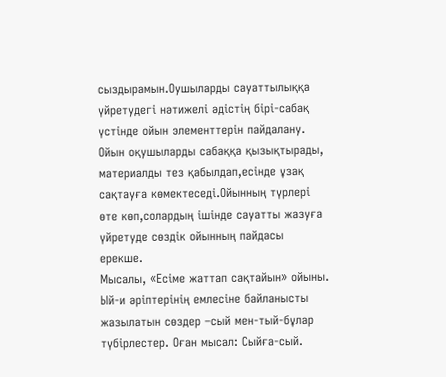сыздырамын.Оушыларды сауаттылыққа үйретудегі нәтижелі әдістің бірі-сабақ үстінде ойын элементтерін пайдалану. Ойын оқушыларды сабаққа қызықтырады, материалды тез қабылдап,есінде ұзақ сақтауға көмектеседі.Ойынның түрлері өте көп,солардың ішінде сауатты жазуға үйретуде сөздік ойынның пайдасы ерекше.
Мысалы, «Есіме жаттап сақтайын» ойыны.
Ый-и әріптерінің емлесіне байланысты жазылатын сөздер –сый мен-тый-бұлар түбірлестер. Оған мысал: Сыйға-сый.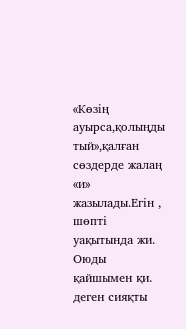«Көзің ауырса,қолыңды тый»,қалған сөздерде жалаң «и» жазылады.Егін , шөпті уақытында жи. Оюды қайшымен қи. деген сияқты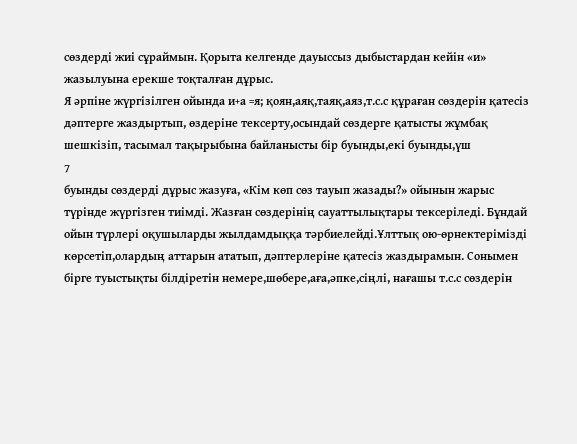сөздерді жиі сұраймын. Қорыта келгенде дауыссыз дыбыстардан кейін «и» жазылуына ерекше тоқталған дұрыс.
Я әрпіне жүргізілген ойында и+а =я; қоян,аяқ,таяқ,аяз,т.с.с құраған сөздерін қатесіз дәптерге жаздыртып, өздеріне тексерту,осындай сөздерге қатысты жұмбақ шешкізіп, тасымал тақырыбына байланысты бір буынды,екі буынды,үш
7
буынды сөздерді дұрыс жазуға, «Кім көп сөз тауып жазады?» ойынын жарыс түрінде жүргізген тиімді. Жазған сөздерінің сауаттылықтары тексеріледі. Бұндай ойын түрлері оқушыларды жылдамдыққа тәрбиелейді.Ұлттық ою-өрнектерімізді көрсетіп,олардың аттарын ататып, дәптерлеріне қатесіз жаздырамын. Сонымен бірге туыстықты білдіретін немере,шөбере,аға,әпке,сіңлі, нағашы т.с.с сөздерін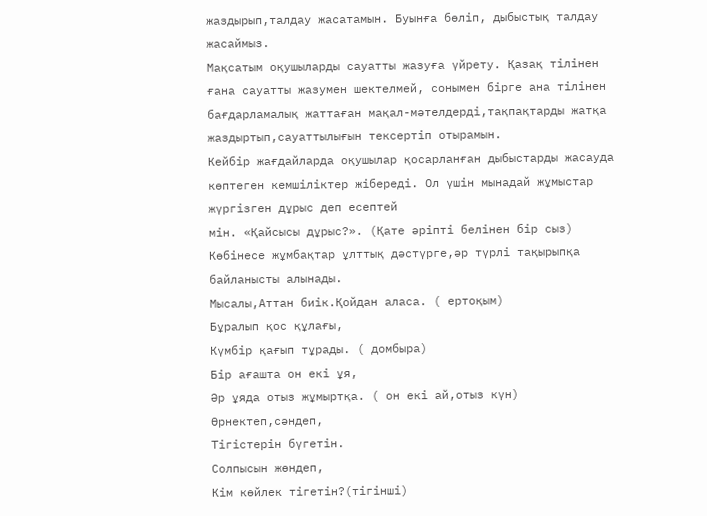жаздырып,талдау жасатамын. Буынға бөліп, дыбыстық талдау жасаймыз.
Мақсатым оқушыларды сауатты жазуға үйрету. Қазақ тілінен ғана сауатты жазумен шектелмей, сонымен бірге ана тілінен бағдарламалық жаттаған мақал-мәтелдерді,тақпақтарды жатқа жаздыртып,сауаттылығын тексертіп отырамын.
Кейбір жағдайларда оқушылар қосарланған дыбыстарды жасауда көптеген кемшіліктер жібереді. Ол үшін мынадай жұмыстар жүргізген дұрыс деп есептей
мін. «Қайсысы дұрыс?». (Қате әріпті белінен бір сыз)
Көбінесе жұмбақтар ұлттық дәстүрге,әр түрлі тақырыпқа байланысты алынады.
Мысалы,Аттан биік.Қойдан аласа. ( ертоқым)
Бұралып қос құлағы,
Күмбір қағып тұрады. ( домбыра)
Бір ағашта он екі ұя,
Әр ұяда отыз жұмыртқа. ( он екі ай,отыз күн)
Өрнектеп,сәндеп,
Тігістерін бүгетін.
Солпысын жөндеп,
Кім көйлек тігетін?(тігінші)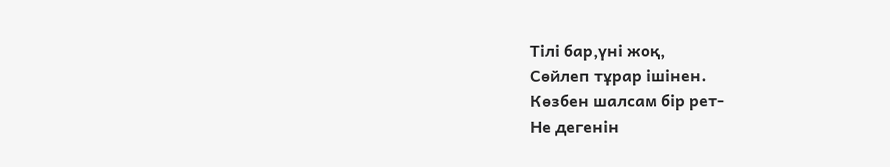Тілі бар,үні жоқ,
Сөйлеп тұрар ішінен.
Көзбен шалсам бір рет-
Не дегенін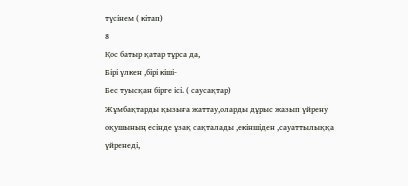түсінем ( кітап)
8
Қос батыр қатар тұрса да,
Бірі үлкен ,бірі кіші-
Бес туысқан бірге ісі. ( саусақтар)
Жұмбақтарды қызыға жаттау,оларды дұрыс жазып үйрену оқушының есінде ұзақ сақталады ,екіншіден ,сауаттылыққа үйренеді,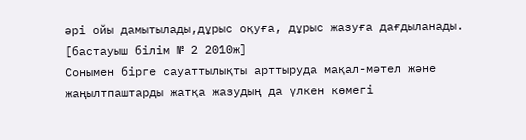әрі ойы дамытылады,дұрыс оқуға, дұрыс жазуға дағдыланады. [бастауыш білім № 2 2010ж]
Сонымен бірге сауаттылықты арттыруда мақал-мәтел және жаңылтпаштарды жатқа жазудың да үлкен көмегі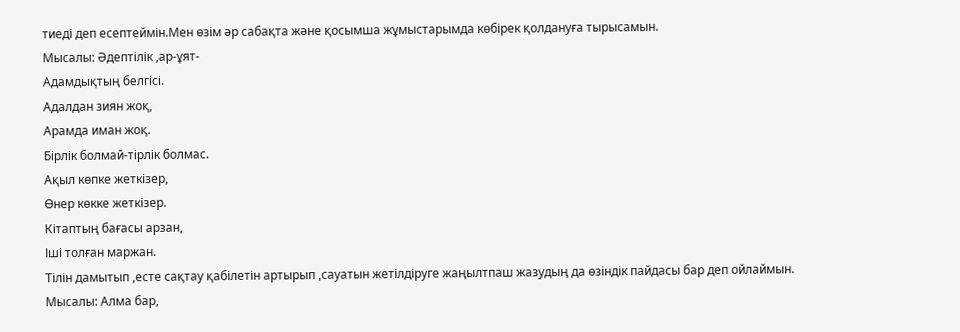тиеді деп есептеймін.Мен өзім әр сабақта және қосымша жұмыстарымда көбірек қолдануға тырысамын.
Мысалы: Әдептілік ,ар-ұят-
Адамдықтың белгісі.
Адалдан зиян жоқ,
Арамда иман жоқ.
Бірлік болмай-тірлік болмас.
Ақыл көпке жеткізер,
Өнер көкке жеткізер.
Кітаптың бағасы арзан,
Іші толған маржан.
Тілін дамытып ,есте сақтау қабілетін артырып ,сауатын жетілдіруге жаңылтпаш жазудың да өзіндік пайдасы бар деп ойлаймын.
Мысалы: Алма бар,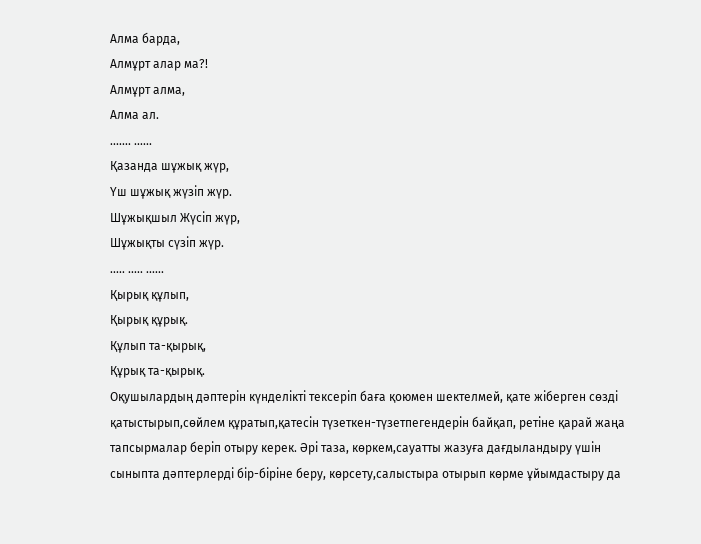Алма барда,
Алмұрт алар ма?!
Алмұрт алма,
Алма ал.
....... ......
Қазанда шұжық жүр,
Үш шұжық жүзіп жүр.
Шұжықшыл Жүсіп жүр,
Шұжықты сүзіп жүр.
..... ..... ......
Қырық құлып,
Қырық құрық.
Құлып та-қырық,
Құрық та-қырық.
Оқушылардың дәптерін күнделікті тексеріп баға қоюмен шектелмей, қате жіберген сөзді қатыстырып,сөйлем құратып,қатесін түзеткен-түзетпегендерін байқап, ретіне қарай жаңа тапсырмалар беріп отыру керек. Әрі таза, көркем,сауатты жазуға дағдыландыру үшін сыныпта дәптерлерді бір-біріне беру, көрсету,салыстыра отырып көрме ұйымдастыру да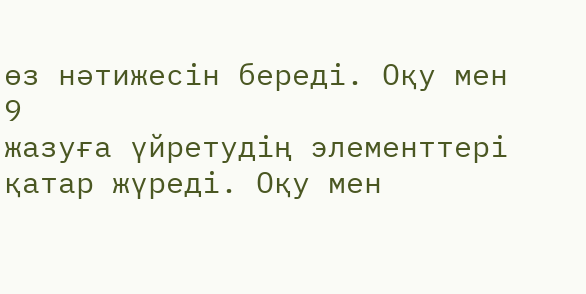өз нәтижесін береді. Оқу мен
9
жазуға үйретудің элементтері қатар жүреді. Оқу мен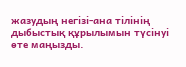жазудың негізі-ана тілінің дыбыстық құрылымын түсінуі өте маңызды.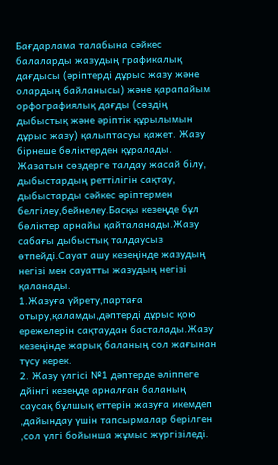Бағдарлама талабына сәйкес балаларды жазудың графикалық дағдысы (әріптерді дұрыс жазу және олардың байланысы) және қарапайым орфографиялық дағды (сөздің дыбыстық және әріптік құрылымын дұрыс жазу) қалыптасуы қажет. Жазу бірнеше бөліктерден құралады. Жазатын сөздерге талдау жасай білу, дыбыстардың реттілігін сақтау, дыбыстарды сәйкес әріптермен белгілеу,бейнелеу.Басқы кезеңде бұл бөліктер арнайы қайталанады.Жазу сабағы дыбыстық талдаусыз өтпейді.Сауат ашу кезеңінде жазудың негізі мен сауатты жазудың негізі қаланады.
1.Жазуға үйрету,партаға отыру,қаламды,дәптерді дұрыс қою ережелерін сақтаудан басталады.Жазу кезеңінде жарық баланың сол жағынан түсу керек.
2. Жазу үлгісі №1 дәптерде әліппеге дйінгі кезеңде арналған баланың саусақ бұлшық еттерін жазуға икемдеп ,дайындау үшін тапсырмалар берілген ,сол үлгі бойынша жұмыс жүргізіледі.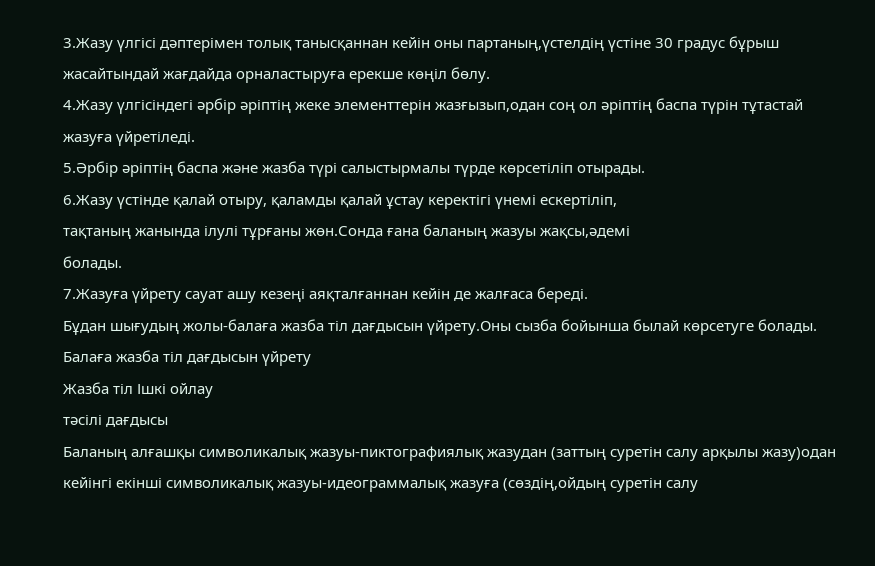3.Жазу үлгісі дәптерімен толық танысқаннан кейін оны партаның,үстелдің үстіне 30 градус бұрыш жасайтындай жағдайда орналастыруға ерекше көңіл бөлу.
4.Жазу үлгісіндегі әрбір әріптің жеке элементтерін жазғызып,одан соң ол әріптің баспа түрін тұтастай жазуға үйретіледі.
5.Әрбір әріптің баспа және жазба түрі салыстырмалы түрде көрсетіліп отырады.
6.Жазу үстінде қалай отыру, қаламды қалай ұстау керектігі үнемі ескертіліп,
тақтаның жанында ілулі тұрғаны жөн.Сонда ғана баланың жазуы жақсы,әдемі
болады.
7.Жазуға үйрету сауат ашу кезеңі аяқталғаннан кейін де жалғаса береді.
Бұдан шығудың жолы-балаға жазба тіл дағдысын үйрету.Оны сызба бойынша былай көрсетуге болады.
Балаға жазба тіл дағдысын үйрету
Жазба тіл Ішкі ойлау
тәсілі дағдысы
Баланың алғашқы символикалық жазуы-пиктографиялық жазудан (заттың суретін салу арқылы жазу)одан кейінгі екінші символикалық жазуы-идеограммалық жазуға (сөздің,ойдың суретін салу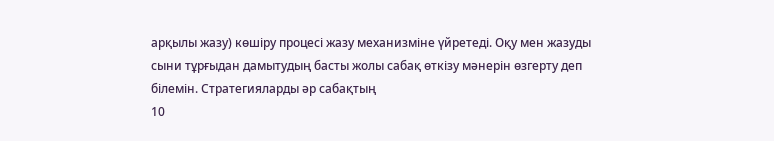арқылы жазу) көшіру процесі жазу механизміне үйретеді. Оқу мен жазуды сыни тұрғыдан дамытудың басты жолы сабақ өткізу мәнерін өзгерту деп білемін. Стратегияларды әр сабақтың
10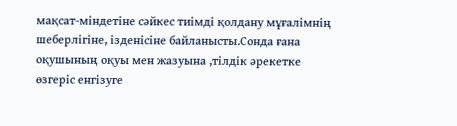мақсат-міндетіне сәйкес тиімді қолдану мұғалімнің шеберлігіне, ізденісіне байланысты.Сонда ғана оқушының оқуы мен жазуына ,тілдік әрекетке өзгеріс енгізуге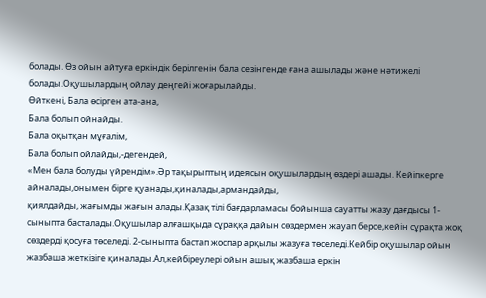болады. Өз ойын айтуға еркіндік берілгенін бала сезінгенде ғана ашылады және нәтижелі болады.Оқушылардың ойлау деңгейі жоғарылайды.
Өйткені, Бала өсірген ата-ана,
Бала болып ойнайды.
Бала оқытқан мұғалім,
Бала болып ойлайды,-дегендей,
«Мен бала болуды үйрендім».Әр тақырыптың идеясын оқушылардың өздері ашады. Кейіпкерге айналады,онымен бірге қуанады,қиналады,армандайды,
қиялдайды, жағымды жағын алады.Қазақ тілі бағдарламасы бойынша сауатты жазу дағдысы 1-сыныпта басталады.Оқушылар алғашқыда сұраққа дайын сөздермен жауап берсе,кейін сұрақта жоқ сөздерді қосуға төселеді. 2-сыныпта бастап жоспар арқылы жазуға төселеді.Кейбір оқушылар ойын жазбаша жеткізіге қиналады.Ал,кейбіреулері ойын ашық жазбаша еркін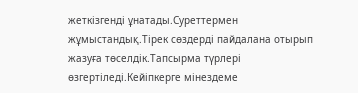жеткізгенді ұнатады.Суреттермен жұмыстандық.Тірек сөздерді пайдалана отырып жазуға төселдік.Тапсырма түрлері өзгертіледі.Кейіпкерге мінездеме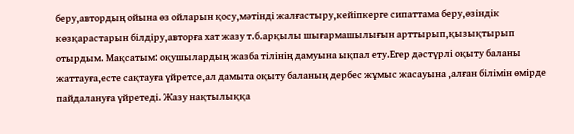беру,автордың ойына өз ойларын қосу,мәтінді жалғастыру,кейіпкерге сипаттама беру,өзіндік көзқарастарын білдіру,авторға хат жазу т.б.арқылы шығармашылығын арттырып,қызықтырып отырдым. Мақсатым: оқушылардың жазба тілінің дамуына ықпал ету.Егер дәстүрлі оқыту баланы жаттауға,есте сақтауға үйретсе,ал дамыта оқыту баланың дербес жұмыс жасауына ,алған білімін өмірде пайдалануға үйретеді. Жазу нақтылыққа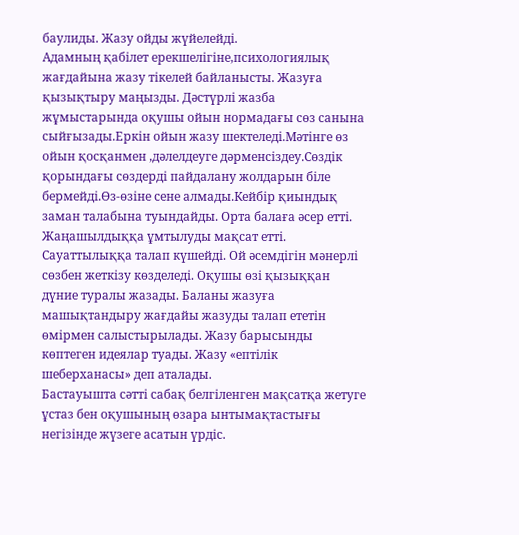баулиды. Жазу ойды жүйелейді.
Адамның қабілет ерекшелігіне,психологиялық жағдайына жазу тікелей байланысты. Жазуға қызықтыру маңызды. Дәстүрлі жазба жұмыстарында оқушы ойын нормадағы сөз санына сыйғызады.Еркін ойын жазу шектеледі.Мәтінге өз ойын қосқанмен ,дәлелдеуге дәрменсіздеу.Сөздік қорындағы сөздерді пайдалану жолдарын біле бермейді.Өз-өзіне сене алмады.Кейбір қиындық заман талабына туындайды. Орта балаға әсер етті. Жаңашылдыққа ұмтылуды мақсат етті. Сауаттылыққа талап күшейді. Ой әсемдігін мәнерлі сөзбен жеткізу көзделеді. Оқушы өзі қызыққан дүние туралы жазады. Баланы жазуға машықтандыру жағдайы жазуды талап ететін өмірмен салыстырылады. Жазу барысынды көптеген идеялар туады. Жазу «ептілік шеберханасы» деп аталады.
Бастауышта сәтті сабақ белгіленген мақсатқа жетуге ұстаз бен оқушының өзара ынтымақтастығы негізінде жүзеге асатын үрдіс.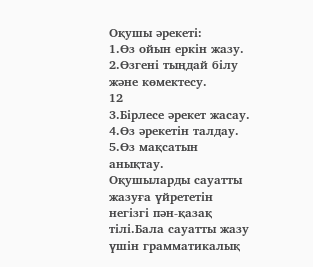Оқушы әрекеті:
1.Өз ойын еркін жазу.
2.Өзгені тыңдай білу және көмектесу.
12
3.Бірлесе әрекет жасау.
4.Өз әрекетін талдау.
5.Өз мақсатын анықтау.
Оқушыларды сауатты жазуға үйрететін негізгі пән-қазақ тілі.Бала сауатты жазу үшін грамматикалық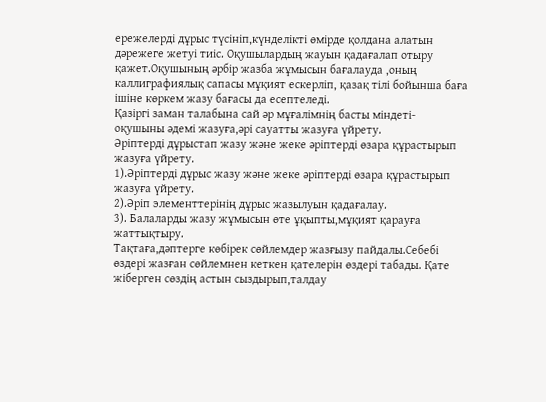ережелерді дұрыс түсініп,күнделікті өмірде қолдана алатын дәрежеге жетуі тиіс. Оқушылардың жауын қадағалап отыру қажет.Оқушының әрбір жазба жұмысын бағалауда ,оның каллиграфиялық сапасы мұқият ескерліп, қазақ тілі бойынша баға ішіне көркем жазу бағасы да есептеледі.
Қазіргі заман талабына сай әр мұғалімнің басты міндеті- оқушыны әдемі жазуға,әрі сауатты жазуға үйрету.
Әріптерді дұрыстап жазу және жеке әріптерді өзара құрастырып жазуға үйрету.
1).Әріптерді дұрыс жазу және жеке әріптерді өзара құрастырып жазуға үйрету.
2).Әріп элементтерінің дұрыс жазылуын қадағалау.
3). Балаларды жазу жұмысын өте ұқыпты,мұқият қарауға жаттықтыру.
Тақтаға,дәптерге көбірек сөйлемдер жазғызу пайдалы.Себебі өздері жазған сөйлемнен кеткен қателерін өздері табады. Қате жіберген сөздің астын сыздырып,талдау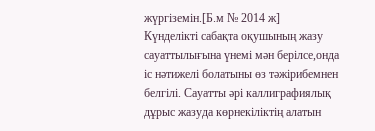жүргіземін.[Б.м № 2014 ж]
Күнделікті сабақта оқушының жазу сауаттылығына үнемі мән берілсе,онда іс нәтижелі болатыны өз тәжірибемнен белгілі. Сауатты әрі каллиграфиялық дұрыс жазуда көрнекіліктің алатын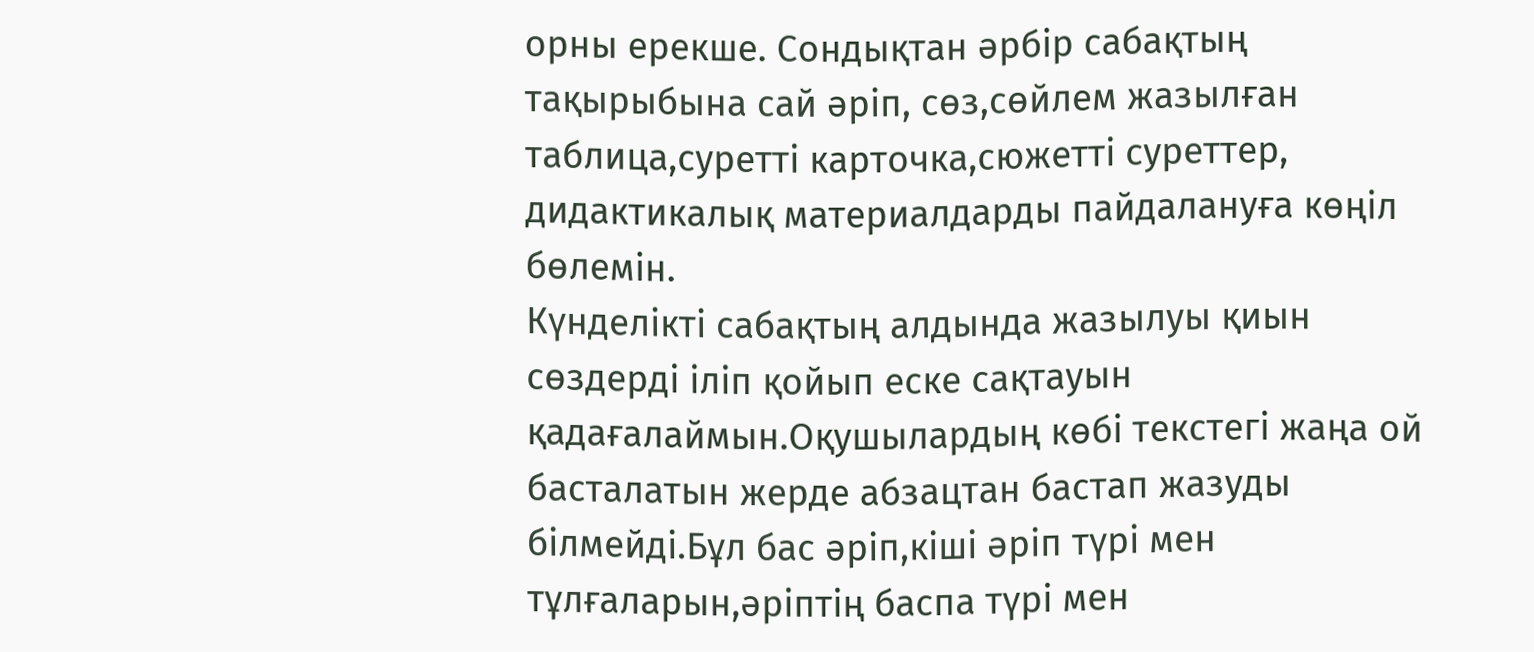орны ерекше. Сондықтан әрбір сабақтың тақырыбына сай әріп, сөз,сөйлем жазылған таблица,суретті карточка,сюжетті суреттер, дидактикалық материалдарды пайдалануға көңіл бөлемін.
Күнделікті сабақтың алдында жазылуы қиын сөздерді іліп қойып еске сақтауын қадағалаймын.Оқушылардың көбі текстегі жаңа ой басталатын жерде абзацтан бастап жазуды білмейді.Бұл бас әріп,кіші әріп түрі мен тұлғаларын,әріптің баспа түрі мен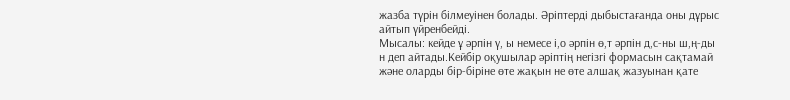жазба түрін білмеуінен болады. Әріптерді дыбыстағанда оны дұрыс айтып үйренбейді.
Мысалы: кейде ұ әрпін ү, ы немесе і,о әрпін ө,т әрпін д,с-ны ш,ң-ды н деп айтады.Кейбір оқушылар әріптің негізгі формасын сақтамай және оларды бір-біріне өте жақын не өте алшақ жазуынан қате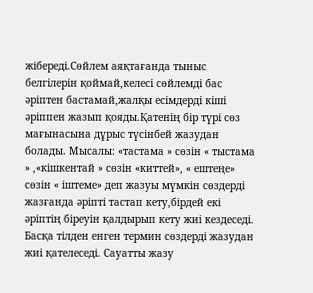жібереді.Сөйлем аяқтағанда тыныс белгілерін қоймай,келесі сөйлемді бас әріптен бастамай,жалқы есімдерді кіші әріппен жазып қояды.Қатенің бір түрі сөз мағынасына дұрыс түсінбей жазудан болады. Мысалы: «тастама » сөзін « тыстама » ,«кішкентай » сөзін «киттей», « ештеңе» сөзін « іштеме» деп жазуы мүмкін сөздерді жазғанда әріпті тастап кету,бірдей екі әріптің біреуін қалдырып кету жиі кездеседі. Басқа тілден енген термин сөздерді жазудан жиі қателеседі. Сауатты жазу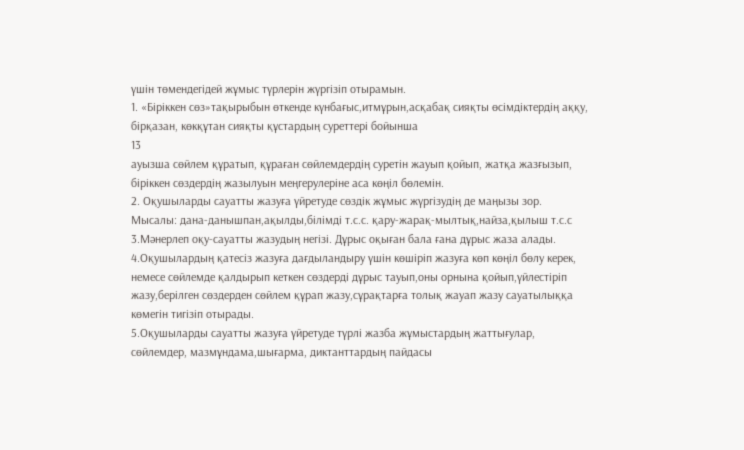үшін төмендегідей жұмыс түрлерін жүргізіп отырамын.
1. «Біріккен сөз»тақырыбын өткенде күнбағыс,итмұрын,асқабақ сияқты өсімдіктердің аққу, бірқазан, көкқұтан сияқты құстардың суреттері бойынша
13
ауызша сөйлем құратып, құраған сөйлемдердің суретін жауып қойып, жатқа жазғызып, біріккен сөздердің жазылуын меңгерулеріне аса көңіл бөлемін.
2. Оқушыларды сауатты жазуға үйретуде сөздік жұмыс жүргізудің де маңызы зор.
Мысалы: дана-данышпан,ақылды,білімді т.с.с. қару-жарақ-мылтық,найза,қылыш т.с.с
3.Мәнерлеп оқу-сауатты жазудың негізі. Дұрыс оқыған бала ғана дұрыс жаза алады.
4.Оқушылардың қатесіз жазуға дағдыландыру үшін көшіріп жазуға көп көңіл бөлу керек, немесе сөйлемде қалдырып кеткен сөздерді дұрыс тауып,оны орнына қойып,үйлестіріп жазу,берілген сөздерден сөйлем құрап жазу,сұрақтарға толық жауап жазу сауатылыққа көмегін тигізіп отырады.
5.Оқушыларды сауатты жазуға үйретуде түрлі жазба жұмыстардың жаттығулар, сөйлемдер, мазмұндама,шығарма, диктанттардың пайдасы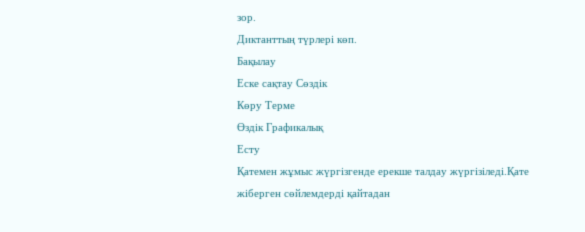зор.
Диктанттың түрлері көп.
Бақылау
Еске сақтау Сөздік
Көру Терме
Өздік Графикалық
Есту
Қатемен жұмыс жүргізгенде ерекше талдау жүргізіледі.Қате жіберген сөйлемдерді қайтадан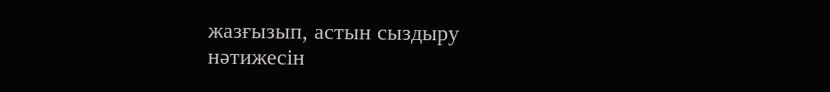жазғызып, астын сыздыру нәтижесін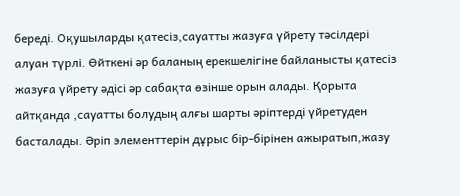береді. Оқушыларды қатесіз,сауатты жазуға үйрету тәсілдері алуан түрлі. Өйткені әр баланың ерекшелігіне байланысты қатесіз жазуға үйрету әдісі әр сабақта өзінше орын алады. Қорыта айтқанда ,сауатты болудың алғы шарты әріптерді үйретуден басталады. Әріп элементтерін дұрыс бір-бірінен ажыратып,жазу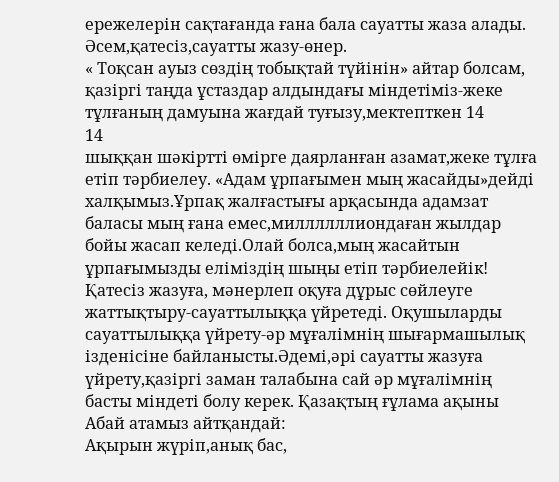ережелерін сақтағанда ғана бала сауатты жаза алады. Әсем,қатесіз,сауатты жазу-өнер.
« Тоқсан ауыз сөздің тобықтай түйінін» айтар болсам, қазіргі таңда ұстаздар алдындағы міндетіміз-жеке тұлғаның дамуына жағдай туғызу,мектепткен 14
14
шыққан шәкіртті өмірге даярланған азамат,жеке тұлға етіп тәрбиелеу. «Адам ұрпағымен мың жасайды»дейді халқымыз.Ұрпақ жалғастығы арқасында адамзат баласы мың ғана емес,миллллллиондаған жылдар бойы жасап келеді.Олай болса,мың жасайтын ұрпағымызды еліміздің шыңы етіп тәрбиелейік! Қатесіз жазуға, мәнерлеп оқуға дұрыс сөйлеуге жаттықтыру-сауаттылыққа үйретеді. Оқушыларды сауаттылыққа үйрету-әр мұғалімнің шығармашылық ізденісіне байланысты.Әдемі,әрі сауатты жазуға үйрету,қазіргі заман талабына сай әр мұғалімнің басты міндеті болу керек. Қазақтың ғұлама ақыны Абай атамыз айтқандай:
Ақырын жүріп,анық бас,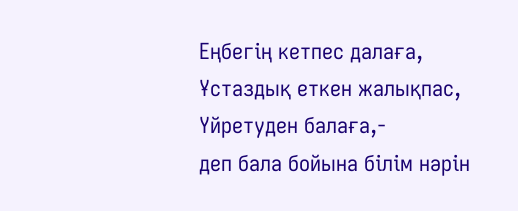Еңбегің кетпес далаға,
Ұстаздық еткен жалықпас,
Үйретуден балаға,-
деп бала бойына білім нәрін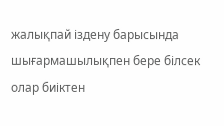жалықпай іздену барысында шығармашылықпен бере білсек олар биіктен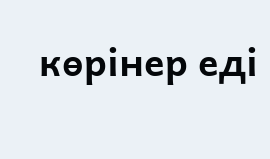көрінер еді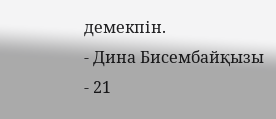демекпін.
- Дина Бисембайқызы
- 21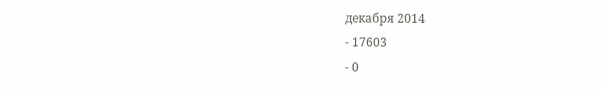декабря 2014
- 17603
- 0